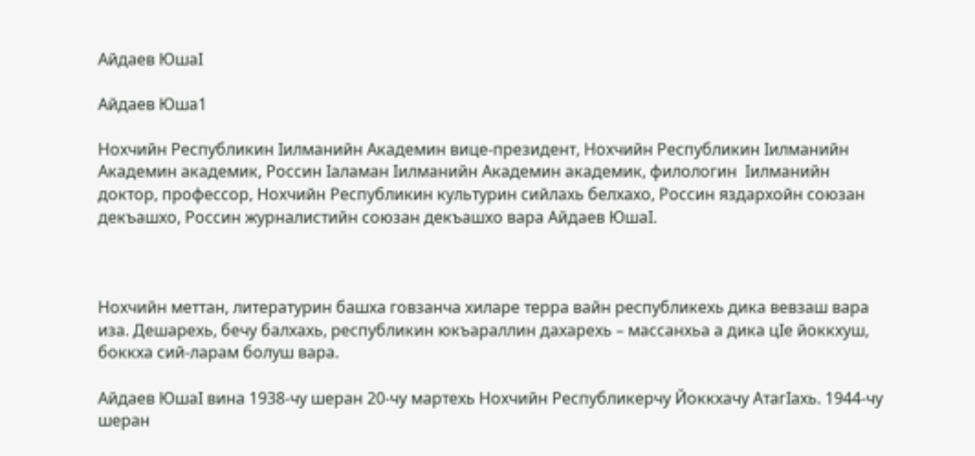Айдаев ЮшаI

Айдаев Юша1

Нохчийн Республикин Iилманийн Академин вице-президент, Нохчийн Республикин Iилманийн Академин академик, Россин Iаламан Iилманийн Академин академик, филологин  Iилманийн доктор, профессор, Нохчийн Республикин культурин сийлахь белхахо, Россин яздархойн союзан декъашхо, Россин журналистийн союзан декъашхо вара Айдаев ЮшаI.



Нохчийн меттан, литературин башха говзанча хиларе терра вайн республикехь дика вевзаш вара иза. Дешарехь, бечу балхахь, республикин юкъараллин дахарехь – массанхьа а дика цIе йоккхуш, боккха сий-ларам болуш вара.

Айдаев ЮшаI вина 1938-чу шеран 20-чу мартехь Нохчийн Республикерчу Йоккхачу АтагIахь. 1944-чу шеран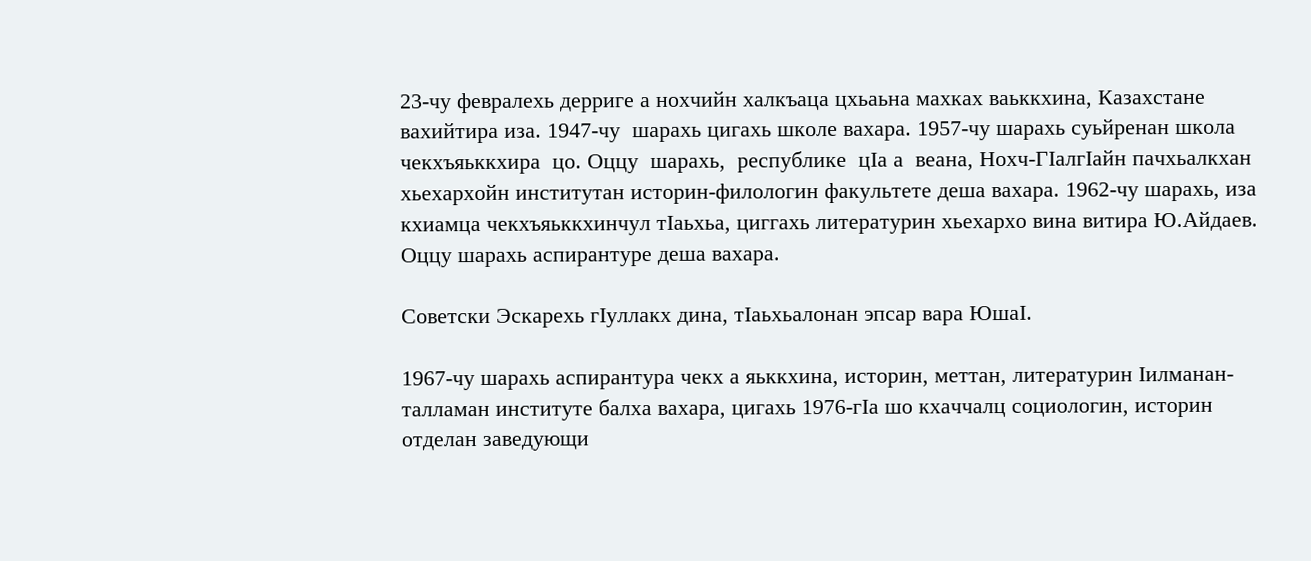23-чу февралехь дерриге а нохчийн халкъаца цхьаьна махках ваьккхина, Казахстане вахийтира иза. 1947-чу  шарахь цигахь школе вахара. 1957-чу шарахь суьйренан школа чекхъяьккхира  цо. Оццу  шарахь,  республике  цIа а  веана, Нохч-ГIалгIайн пачхьалкхан хьехархойн институтан историн-филологин факультете деша вахара. 1962-чу шарахь, иза кхиамца чекхъяьккхинчул тIаьхьа, циггахь литературин хьехархо вина витира Ю.Айдаев. Оццу шарахь аспирантуре деша вахара.

Советски Эскарехь гIуллакх дина, тIаьхьалонан эпсар вара ЮшаI.

1967-чу шарахь аспирантура чекх а яьккхина, историн, меттан, литературин Iилманан-талламан институте балха вахара, цигахь 1976-гIа шо кхаччалц социологин, историн отделан заведующи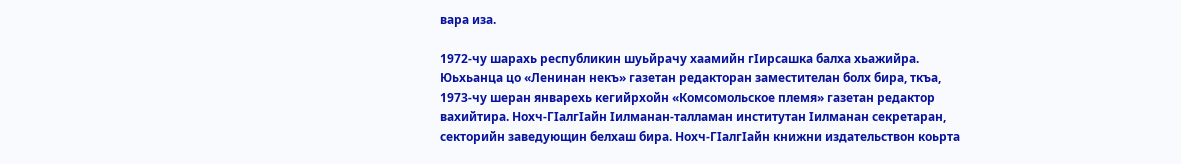вара иза.

1972-чу шарахь республикин шуьйрачу хаамийн гIирсашка балха хьажийра. Юьхьанца цо «Ленинан некъ» газетан редакторан заместителан болх бира, ткъа, 1973-чу шеран январехь кегийрхойн «Комсомольское племя» газетан редактор вахийтира. Нохч-ГIалгIайн Iилманан-талламан институтан Iилманан секретаран, секторийн заведующин белхаш бира. Нохч-ГIалгIайн книжни издательствон коьрта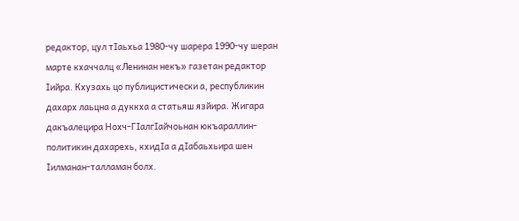редактор, цул тIаьхьа 1980-чу шарера 1990-чу шеран марте кхаччалц «Ленинан некъ» газетан редактор Iийра. Кхузахь цо публицистически а, республикин дахарх лаьцна а дуккха а статьяш язйира. Жигара дакъалецира Нохч-ГIалгIайчоьнан юкъараллин-политикин дахарехь, кхидIа а дIабаьхьира шен Iилманан-талламан болх.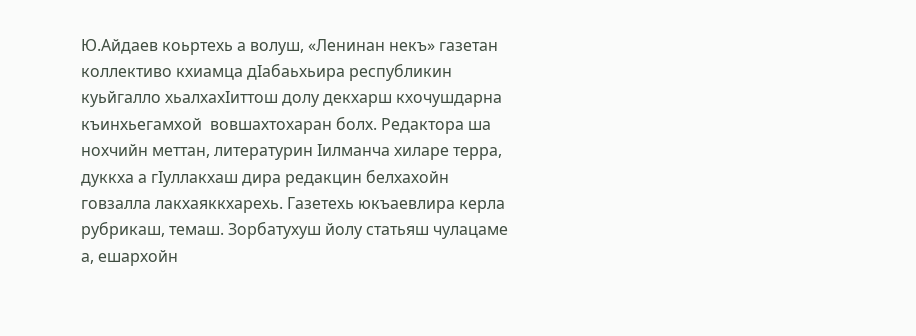Ю.Айдаев коьртехь а волуш, «Ленинан некъ» газетан коллективо кхиамца дIабаьхьира республикин куьйгалло хьалхахIиттош долу декхарш кхочушдарна къинхьегамхой  вовшахтохаран болх. Редактора ша нохчийн меттан, литературин Iилманча хиларе терра, дуккха а гIуллакхаш дира редакцин белхахойн  говзалла лакхаяккхарехь. Газетехь юкъаевлира керла рубрикаш, темаш. Зорбатухуш йолу статьяш чулацаме а, ешархойн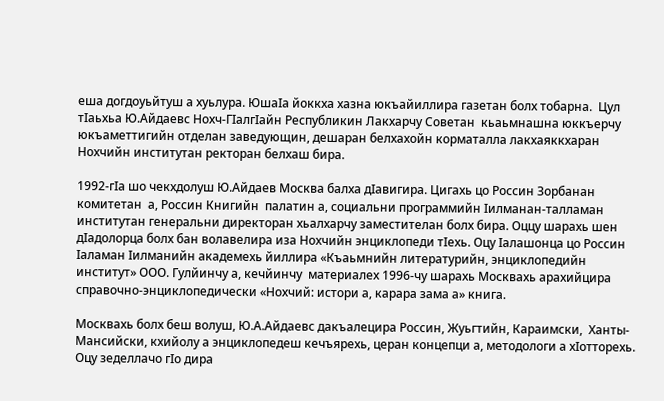еша догдоуьйтуш а хуьлура. ЮшаIа йоккха хазна юкъайиллира газетан болх тобарна.  Цул  тIаьхьа Ю.Айдаевс Нохч-ГIалгIайн Республикин Лакхарчу Советан  кьаьмнашна юккъерчу юкъаметтигийн отделан заведующин, дешаран белхахойн корматалла лакхаяккхаран Нохчийн институтан ректоран белхаш бира.

1992-гIа шо чекхдолуш Ю.Айдаев Москва балха дIавигира. Цигахь цо Россин Зорбанан комитетан  а, Россин Книгийн  палатин а, социальни программийн Iилманан-талламан институтан генеральни директоран хьалхарчу заместителан болх бира. Оццу шарахь шен дIадолорца болх бан волавелира иза Нохчийн энциклопеди тIехь. Оцу Iалашонца цо Россин Iаламан Iилманийн академехь йиллира «Къаьмнийн литературийн, энциклопедийн институт» ООО. Гулйинчу а, кечйинчу  материалех 1996-чу шарахь Москвахь арахийцира справочно-энциклопедически «Нохчий: истори а, карара зама а» книга.

Москвахь болх беш волуш, Ю.А.Айдаевс дакъалецира Россин, Жуьгтийн, Караимски,  Ханты-Мансийски, кхийолу а энциклопедеш кечъярехь, церан концепци а, методологи а хIотторехь. Оцу зеделлачо гIо дира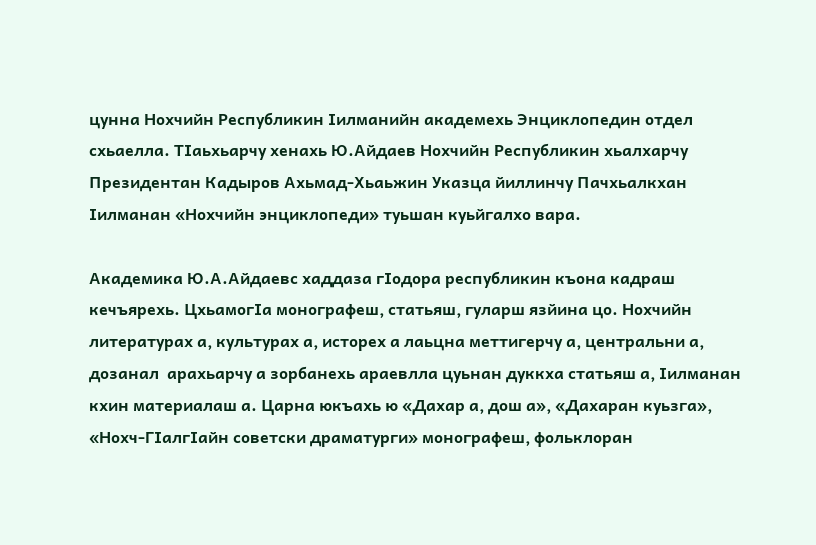цунна Нохчийн Республикин Iилманийн академехь Энциклопедин отдел схьаелла. ТIаьхьарчу хенахь Ю.Айдаев Нохчийн Республикин хьалхарчу Президентан Кадыров Ахьмад-Хьаьжин Указца йиллинчу Пачхьалкхан Iилманан «Нохчийн энциклопеди» туьшан куьйгалхо вара.

Академика Ю.А.Айдаевс хаддаза гIодора республикин къона кадраш кечъярехь. ЦхьамогIа монографеш, статьяш, гуларш язйина цо. Нохчийн литературах а, культурах а, исторех а лаьцна меттигерчу а, центральни а, дозанал  арахьарчу а зорбанехь араевлла цуьнан дуккха статьяш а, Iилманан кхин материалаш а. Царна юкъахь ю «Дахар а, дош а», «Дахаран куьзга», «Нохч-ГIалгIайн советски драматурги» монографеш, фольклоран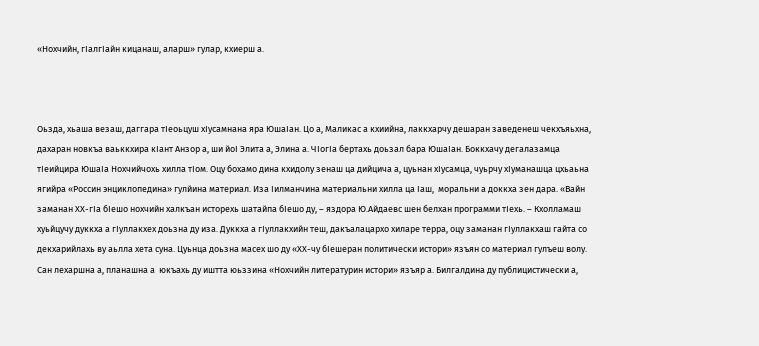«Нохчийн, гIалгIайн кицанаш, аларш» гулар, кхиерш а.



Оьзда, хьаша везаш, даггара тIеоьцуш хIусамнана яра ЮшаIан. Цо а, Маликас а кхиийна, лаккхарчу дешаран заведенеш чекхъяьхна, дахаран новкъа ваьккхира кIант Анзор а, ши йоI Элита а, Элина а. ЧIогIа бертахь доьзал бара ЮшаIан. Боккхачу дегалазамца тIеийцира ЮшаIа Нохчийчохь хилла тIом. Оцу бохамо дина кхидолу зенаш ца дийцича а, цуьнан хIусамца, чуьрчу хIуманашца цхьаьна ягийра «Россин энциклопедина» гулйина материал. Иза Iилманчина материальни хилла ца Iаш,  моральни а доккха зен дара. «Вайн заманан ХХ-гIа бIешо нохчийн халкъан исторехь шатайпа бIешо ду, – яздора Ю.Айдаевс шен белхан программи тIехь. – Кхолламаш хуьйцучу дуккха а гIуллакхех доьзна ду иза. Дуккха а гIуллакхийн теш, дакъалацархо хиларе терра, оцу заманан гIуллакхаш гайта со декхарийлахь ву аьлла хета суна. Цуьнца доьзна масех шо ду «ХХ-чу бIешеран политически истори» язъян со материал гулъеш волу. Сан лехаршна а, планашна а  юкъахь ду иштта юьззина «Нохчийн литературин истори» язъяр а. Билгалдина ду публицистически а,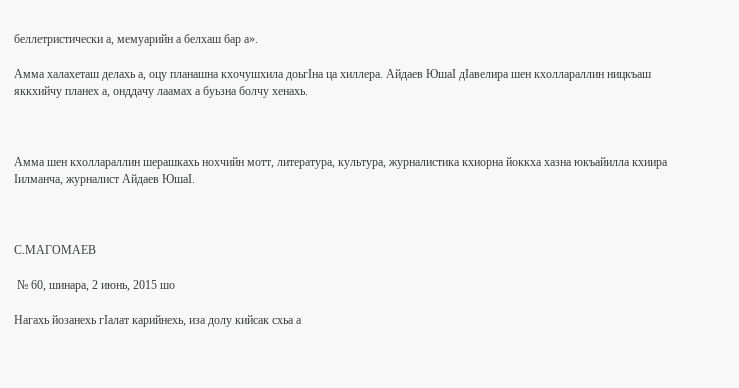беллетристически а, мемуарийн а белхаш бар а».

Амма халахеташ делахь а, оцу планашна кхочушхила доьгIна ца хиллера. Айдаев ЮшаI дIавелира шен кхоллараллин ницкъаш яккхийчу планех а, онддачу лаамах а буьзна болчу хенахь.



Амма шен кхоллараллин шерашкахь нохчийн мотт, литература, культура, журналистика кхиорна йоккха хазна юкъайилла кхиира  Iилманча, журналист Айдаев ЮшаI.



С.МАГОМАЕВ

 № 60, шинара, 2 июнь, 2015 шо

Нагахь йозанехь гIалат карийнехь, иза долу кийсак схьа а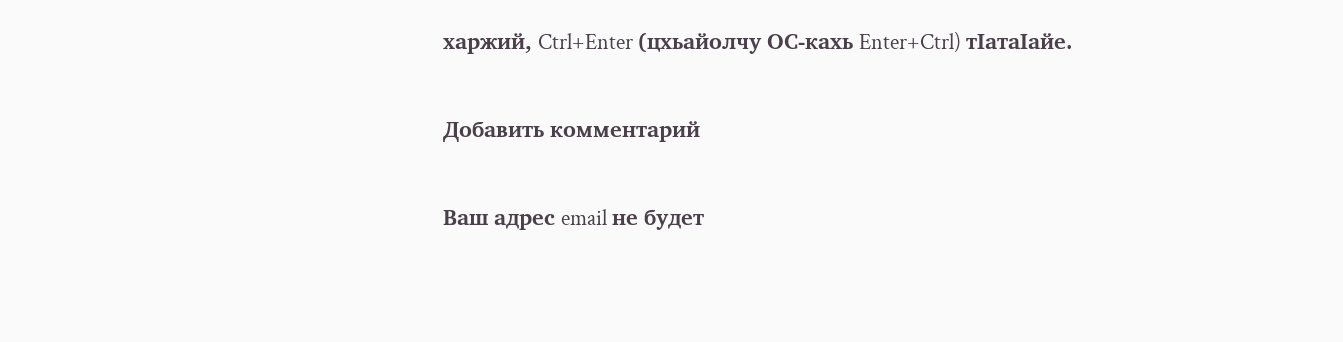харжий, Ctrl+Enter (цхьайолчу ОС-кахь Enter+Ctrl) тIатаIайе.

Добавить комментарий

Ваш адрес email не будет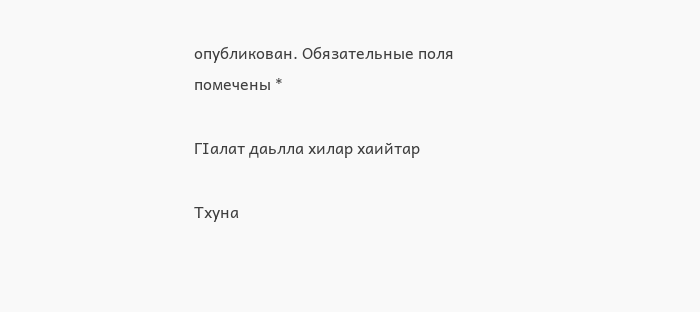опубликован. Обязательные поля помечены *

ГIалат даьлла хилар хаийтар

Тхуна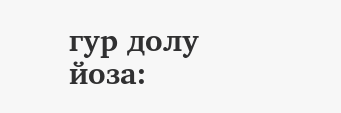гур долу йоза: